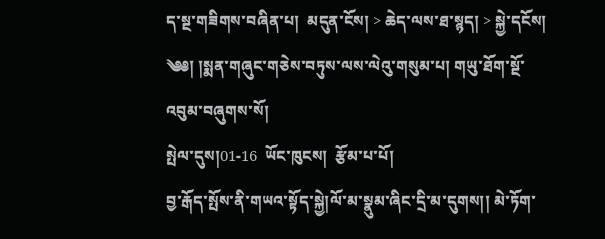ད་སྔ་གཟིགས་བཞིན་པ།  མདུན་ངོས། > ཆེད་ལས་ཐ་སྙད། > སྐྱེ་དངོས།
༄༅། །སྨན་གཞུང་གཅེས་བཏུས་ལས་ལེའུ་གསུམ་པ། གཡུ་ཐོག་སྔོ་འབུམ་བཞུགས་སོ།
སྤེལ་དུས།01-16  ཡོང་ཁུངས།  རྩོམ་པ་པོ།
བྱ་རྒོད་སྤོས་ནི་གཡའ་སྟོད་སྐྱེ།ལོ་མ་སྣུམ་ཞིང་དྲི་མ་དུགས།། མེ་ཏོག་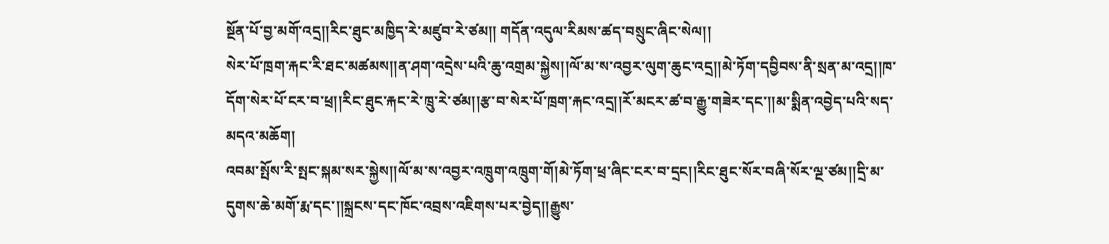སྔོན་པོ་བྱ་མགོ་འདྲ།།རིང་ཐུང་མཁྱིད་རེ་མཛུབ་རེ་ཙམ།། གདོན་འདུལ་རིམས་ཚད་བསྲུང་ཞིང་སེལ།།
སེར་པོ་ཁྲག་རྐང་རི་ཐང་མཚམས།།ན་ཤག་འདྲེས་པའི་ཆུ་འགྲམ་སྐྱེས།།ལོ་མ་ས་འབྱར་ལུག་ཆུང་འདྲ།།མེ་ཏོག་དབྱིབས་ནི་སྲན་མ་འདྲ།།ཁ་དོག་སེར་པོ་ངར་བ་ཕྲ།།རིང་ཐུང་རྐང་རེ་ཁྲུ་རེ་ཙམ།།རྩ་བ་སེར་པོ་ཁྲག་རྐང་འདྲ།།རོ་མངར་ཚ་བ་རྒྱུ་གཟེར་དང་།།མ་སྨིན་འབྱེད་པའི་སད་མདའ་མཆོག།
འབམ་སྤོས་རི་སྤང་སྐམ་སར་སྐྱེས།།ལོ་མ་ས་འབྱར་འཁྲུག་འཁྲུག་གོ།མེ་ཏོག་ཕྲ་ཞིང་ངར་བ་དྲང།།རིང་ཐུང་སོར་བཞི་སོར་ལྔ་ཙམ།།དྲི་མ་དུགས་ཆེ་མགོ་རྨ་དང་།།སྐྲངས་དང་ཁོང་འབྲས་འཇིགས་པར་བྱེད།།རྒྱུས་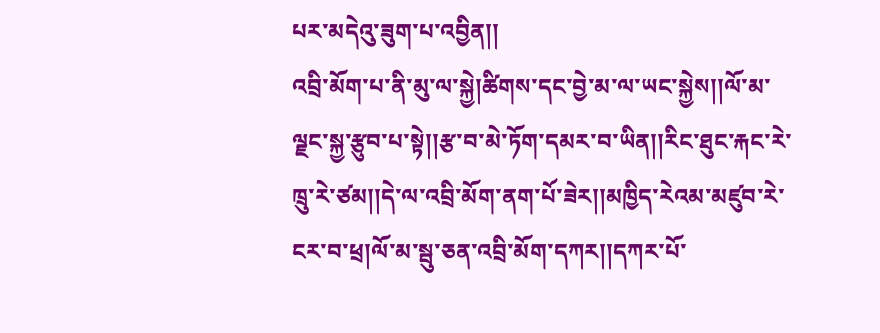པར་མདེའུ་ཟུག་པ་འབྱིན།།
འབྲི་མོག་པ་ནི་མུ་ལ་སྐྱེ།ཚིགས་དང་བྱེ་མ་ལ་ཡང་སྐྱེས།།ལོ་མ་ལྗང་སྐྱ་རྩུབ་པ་སྟེ།།རྩ་བ་མེ་ཏོག་དམར་བ་ཡིན།།རིང་ཐུང་རྐང་རེ་ཁྲུ་རེ་ཙམ།།དེ་ལ་འབྲི་མོག་ནག་པོ་ཟེར།།མཁྱིད་རེའམ་མཛུབ་རེ་ངར་བ་ཕྲ།ལོ་མ་སྦུ་ཅན་འབྲི་མོག་དཀར།།དཀར་པོ་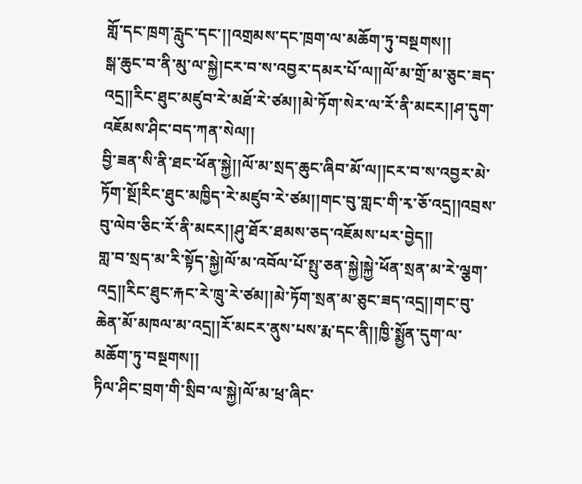གློ་དང་ཁྲག་རླུང་དང་།།འགྲམས་དང་ཁྲག་ལ་མཆོག་ཏུ་བསྔགས།།
སྒ་ཆུང་བ་ནི་མུ་ལ་སྐྱེ།ངར་བ་ས་འབྱར་དམར་པོ་ལ།།ལོ་མ་གྲོ་མ་ཅུང་ཟད་འདྲ།།རིང་ཐུང་མཛུབ་རེ་མཐོ་རེ་ཙམ།།མེ་ཏོག་སེར་ལ་རོ་ནི་མངར།།ཤ་དུག་འཇོམས་ཤིང་བད་ཀན་སེལ།།
བྱི་ཟན་སི་ནི་ཐང་ཕོན་སྐྱེ།།ལོ་མ་སྲད་ཆུང་ཞིབ་མོ་ལ།།ངར་བ་ས་འབྱར་མེ་ཏོག་སྔོ།རིང་ཐུང་མཁྱིད་རེ་མཛུབ་རེ་ཙམ།།གང་བུ་གླང་གི་རྭ་ཅོ་འདྲ།།འབྲས་བུ་ལེབ་ཅིང་རོ་ནི་མངར།།ཤུ་ཐོར་ཐམས་ཅད་འཇོམས་པར་བྱེད།།
གླ་བ་སྲད་མ་རི་སྟོད་སྐྱེ།ལོ་མ་འབོལ་པོ་སྤུ་ཅན་སྐྱེ།སྐྱེ་ཕོན་སྲན་མ་རེ་ལྕག་འདྲ།།རིང་ཐུང་རྐང་རེ་ཁྲུ་རེ་ཙམ།།མེ་ཏོག་སྲན་མ་ཅུང་ཟད་འདྲ།།གང་བུ་ཆེན་མོ་མཁལ་མ་འདྲ།།རོ་མངར་ནུས་པས་རྨ་དང་ནི།།ཁྱི་སྨྱོན་དུག་ལ་མཆོག་ཏུ་བསྔགས།།
ཏིལ་ཤིང་བྲག་གི་སྲིབ་ལ་སྐྱེ།ལོ་མ་ཕྲ་ཞིང་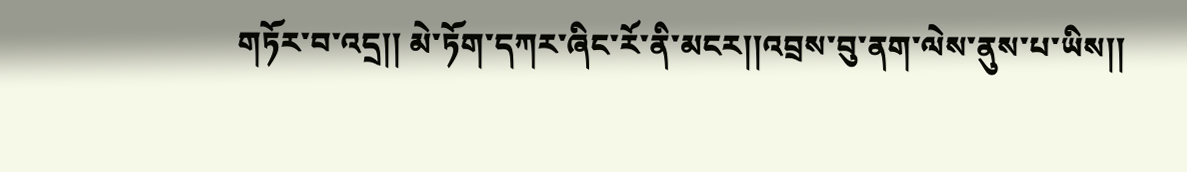གཏོར་བ་འདྲ།། མེ་ཏོག་དཀར་ཞིང་རོ་ནི་མངར།།འབྲས་བུ་ནག་ལེས་ནུས་པ་ཡིས།།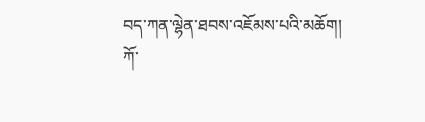བད་ཀན་ལྷེན་ཐབས་འཇོམས་པའི་མཆོག།
ཀོ་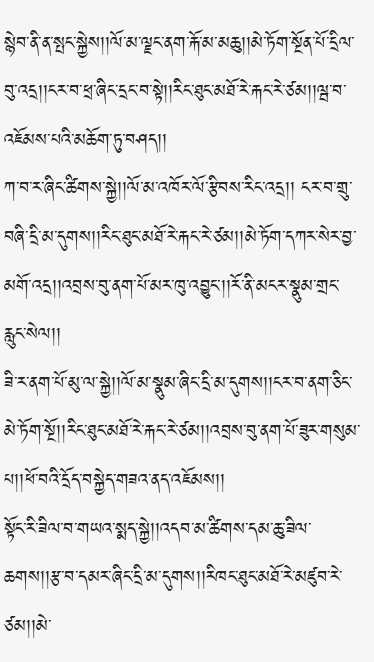སྙེབ་ནི་ན་སྤང་སྐྱེས།།ལོ་མ་ལྗང་ནག་རྐོ་མ་མཆུ།།མེ་ཏོག་སྔོན་པོ་དྲིལ་བུ་འདྲ།།ངར་བ་ཕྲ་ཞིང་དྲང་བ་སྟེ།།རིང་ཐུང་མཐོ་རེ་རྐང་རེ་ཙམ།།ལྦ་བ་འཇོམས་པའི་མཆོག་ཏུ་བཤད།།
ཀ་བ་ར་ཞིང་ཚིགས་སྐྱེ།།ལོ་མ་འཁོར་ལོ་རྩིབས་རིང་འདྲ།། ངར་བ་གྲུ་བཞི་དྲི་མ་དུགས།།རིང་ཐུང་མཐོ་རེ་རྐང་རེ་ཙམ།།མེ་ཏོག་དཀར་སེར་བྱ་མགོ་འདྲ།།འབྲས་བུ་ནག་པོ་མར་ཁུ་འབྱུང་།།རོ་ནི་མངར་སྣུམ་གྲང་རླུང་སེལ།།
ཟི་ར་ནག་པོ་མུ་ལ་སྐྱེ།།ལོ་མ་སྣུམ་ཞིང་དྲི་མ་དུགས།།ངར་བ་ནག་ཅིང་མེ་ཏོག་སྔོ།།རིང་ཐུང་མཐོ་རེ་རྐང་རེ་ཙམ།།འབྲས་བུ་ནག་པོ་ཟུར་གསུམ་པ།།ཕོ་བའི་དྲོད་བསྐྱེད་གཟའ་ནད་འཇོམས།།
སྟོང་རི་ཟིལ་བ་གཡའ་སྨད་སྐྱེ།།འདབ་མ་ཚིགས་དམ་ཆུ་ཟིལ་ཆགས།།རྩ་བ་དམར་ཞིང་དྲི་མ་དུགས།།རིཁང་ཐུང་མཐོ་རེ་མཛུབ་རེ་ཙམ།།མེ་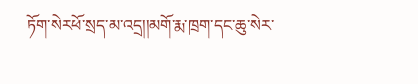ཏོག་སེརཕོ་སྲད་མ་འདྲ།།མགོ་རྨ་ཁྲག་དང་ཆུ་སེར་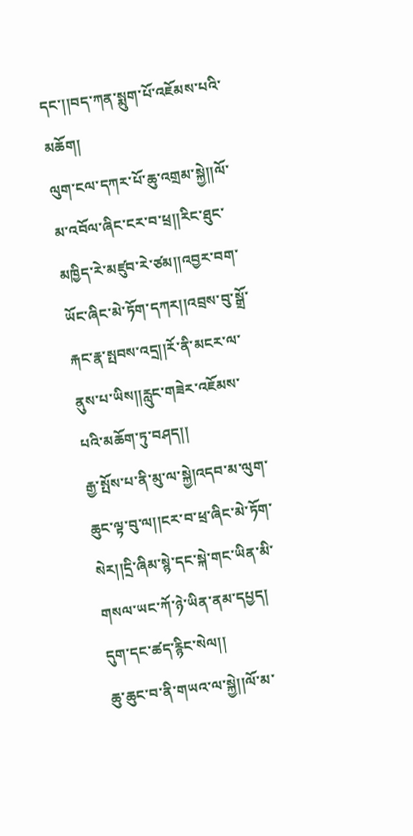དང་།།བད་ཀན་སྨུག་པོ་འཇོམས་པའི་མཆོག།
ལུག་ངལ་དཀར་པོ་ཆུ་འགྲམ་སྐྱེ།།ལོ་མ་འབོལ་ཞིང་ངར་བ་ཕྲ།།རིང་ཐུང་མཁྱིད་རེ་མཛུབ་རེ་ཙམ།།འབྱར་བག་ཡོང་ཞིང་མེ་ཏོག་དཀར།།འབྲས་བུ་སྒྲོ་རྐང་རྣ་སྤབས་འདྲ།།རོ་ནི་མངར་ལ་ནུས་པ་ཡིས།།རླུང་གཟེར་འཇོམས་པའི་མཆོག་ཏུ་བཤད།།
རྒྱ་སྤོས་པ་ནི་མུ་ལ་སྐྱེ།འདབ་མ་ལུག་ཆུང་ལྟ་བུ་ལ།།ངར་བ་ཕྲ་ཞིང་མེ་ཏོག་སེར།།དྲི་ཞིམ་སྙེ་དང་སྐེ་གང་ཡིན་མི་གསལ་ཡང་ཀོ་ཉེ་ཡིན་ནམ་དཔྱད།
དུག་དང་ཚད་རྙིང་སེལ།།
ཆུ་ཆུང་བ་ནི་གཡའ་ལ་སྐྱེ།།ལོ་མ་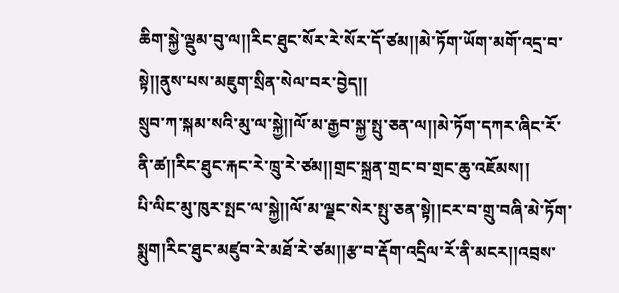ཆིག་སྐྱེ་ལྡུམ་བུ་ལ།།རིང་ཐུང་སོར་རེ་སོར་དོ་ཙམ།།མེ་ཏོག་ཡོག་མགོ་འདྲ་བ་སྟེ།།ནུས་པས་མཇུག་སྲིན་སེལ་བར་བྱེད།།
སྲུབ་ཀ་སྐམ་སའི་མུ་ལ་སྐྱེ།།ལོ་མ་རྒྱབ་སྐྱ་སྤུ་ཅན་ལ།།མེ་ཏོག་དཀར་ཞིང་རོ་ནི་ཚ།།རིང་ཐུང་རྐང་རེ་ཁྲུ་རེ་ཙམ།།གྲང་སྐྲན་གྲང་བ་གྲང་ཆུ་འཇོམས།།
པི་ལིང་མུ་ཁུར་སྤང་ལ་སྐྱེ།།ལོ་མ་ལྗང་སེར་སྤུ་ཅན་སྟེ།།ངར་བ་གྲུ་བཞི་མེ་ཏོག་སྨུག།རིང་ཐུང་མཛུབ་རེ་མཐོ་རེ་ཙམ།།རྩ་བ་རྡོག་འདྲིལ་རོ་ནི་མངར།།འབྲས་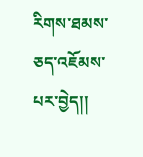རིགས་ཐམས་ཅད་འཇོམས་པར་བྱེད།།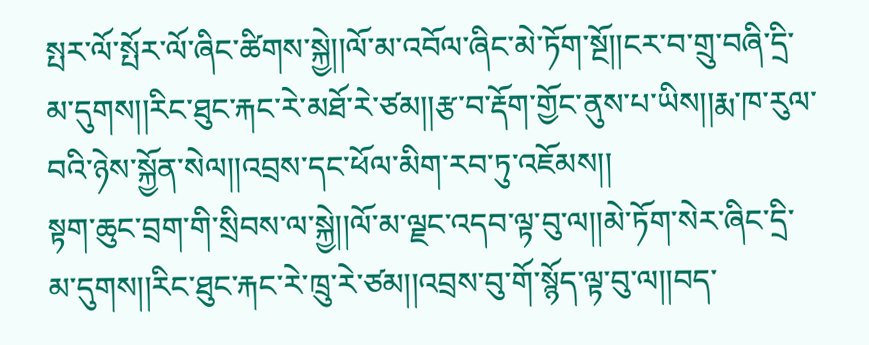སྤར་ལོ་སྤོར་ལོ་ཞིང་ཚིགས་སྐྱེ།།ལོ་མ་འབོལ་ཞིང་མེ་ཏོག་སྔོ།།ངར་བ་གྲུ་བཞི་དྲི་མ་དུགས།།རིང་ཐུང་རྐང་རེ་མཐོ་རེ་ཙམ།།རྩ་བ་རྡོག་གྱོང་ནུས་པ་ཡིས།།རྨ་ཁ་རུལ་བའི་ཉེས་སྐྱོན་སེལ།།འབྲས་དང་ཕོལ་མིག་རབ་ཏུ་འཇོམས།།
སྟག་ཆུང་བྲག་གི་སྲིབས་ལ་སྐྱེ།།ལོ་མ་ལྗང་འདབ་ལྟ་བུ་ལ།།མེ་ཏོག་སེར་ཞིང་དྲི་མ་དུགས།།རིང་ཐུང་རྐང་རེ་ཁྲུ་རེ་ཙམ།།འབྲས་བུ་གོ་སྙོད་ལྟ་བུ་ལ།།བད་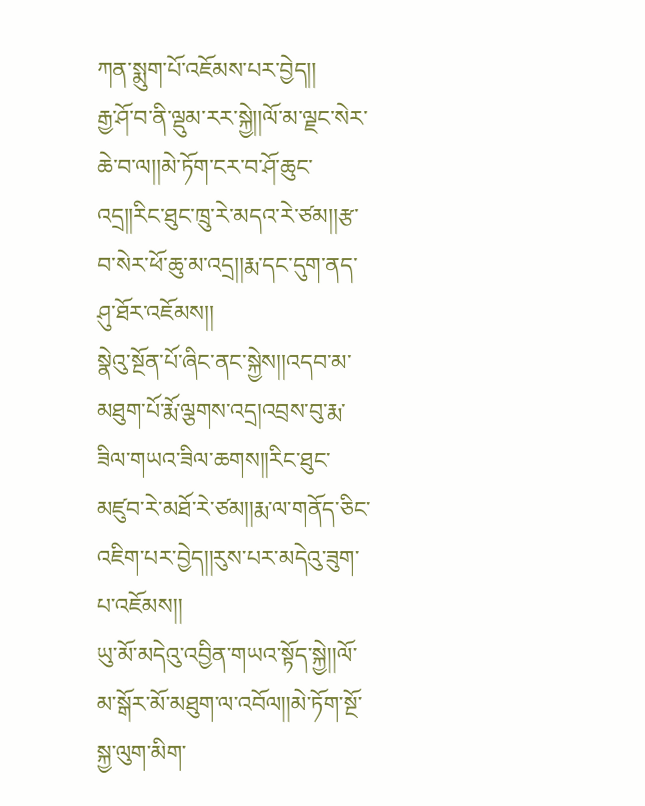ཀན་སྨུག་པོ་འཇོམས་པར་བྱེད།།
རྒྱ་ཤོ་བ་ནི་ལྡུམ་རར་སྐྱེ།།ལོ་མ་ལྗང་སེར་ཆེ་བ་ལ།།མེ་ཏོག་ངར་བ་ཤོ་ཆུང་འདྲ།།རིང་ཐུང་ཁྲུ་རེ་མདའ་རེ་ཙམ།།རྩ་བ་སེར་ཕོ་ཆུ་མ་འདྲ།།རྨ་དང་དུག་ནད་ཤུ་ཐོར་འཇོམས།།
སྣེའུ་སྔོན་པོ་ཞིང་ནང་སྐྱེས།།འདབ་མ་མཐུག་པོ་རྨོ་ལྕགས་འདྲ།འབྲས་བུ་རྨ་ཟིལ་གཡའ་ཟིལ་ཆགས།།རིང་ཐུང་མཛུབ་རེ་མཐོ་རེ་ཙམ།།རྨ་ལ་གནོད་ཅིང་འཇིག་པར་བྱེད།།རུས་པར་མདེའུ་ཟུག་པ་འཇོམས།།
ཡུ་མོ་མདེའུ་འབྱིན་གཡའ་སྟོད་སྐྱེ།།ལོ་མ་སྒོར་མོ་མཐུག་ལ་འབོལ།།མེ་ཏོག་སྔོ་སྐྱ་ལུག་མིག་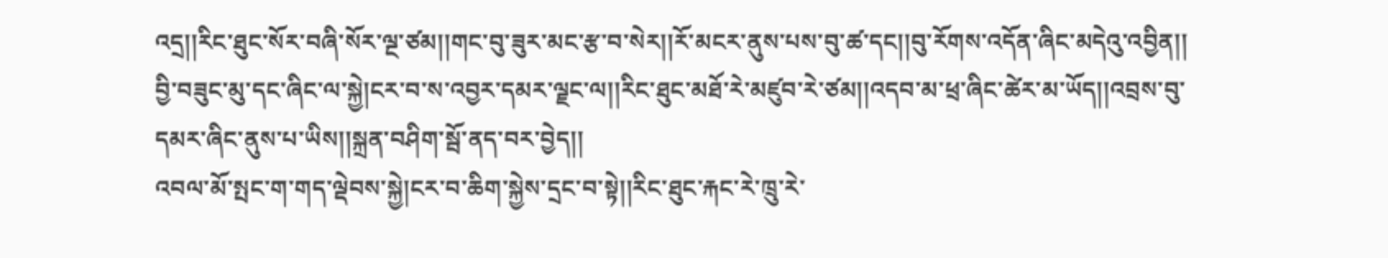འདྲ།།རིང་ཐུང་སོར་བཞི་སོར་ལྔ་ཙམ།།གང་བུ་ཟུར་མང་རྩ་བ་སེར།།རོ་མངར་ནུས་པས་བུ་ཚ་དང།།བུ་རོགས་འདོན་ཞིང་མདེའུ་འབྱིན།།
བྱི་བཟུང་མུ་དང་ཞིང་ལ་སྐྱེ།ངར་བ་ས་འབྱར་དམར་ལྗང་ལ།།རིང་ཐུང་མཐོ་རེ་མཛུབ་རེ་ཙམ།།འདབ་མ་ཕྲ་ཞིང་ཚེར་མ་ཡོད།།འབྲས་བུ་དམར་ཞིང་ནུས་པ་ཡིས།།སྐྲན་བཤིག་སྦོ་ནད་བར་བྱེད།།
འབལ་མོ་སྤང་ག་གད་ལྡེབས་སྐྱེ།ངར་བ་ཆིག་སྐྱེས་དྲང་བ་སྟེ།།རིང་ཐུང་རྐང་རེ་ཁྲུ་རེ་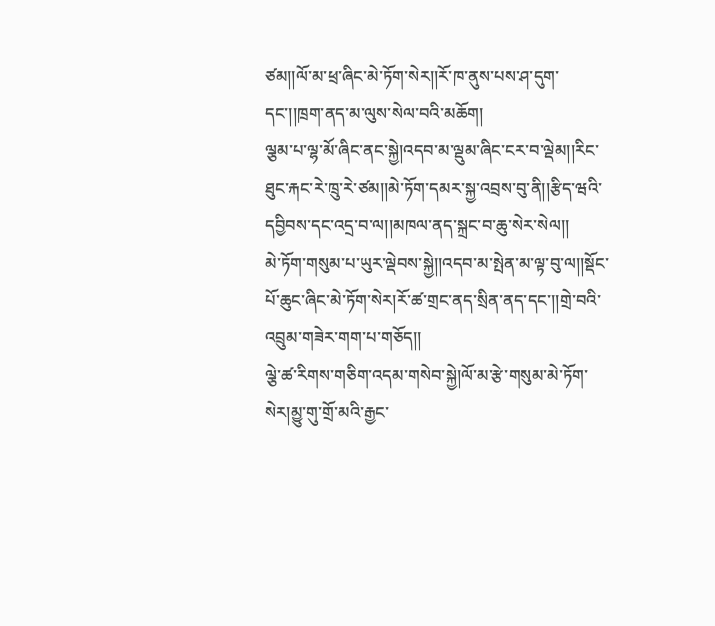ཙམ།།ལོ་མ་ཕྲ་ཞིང་མེ་ཏོག་སེར།།རོ་ཁ་ནུས་པས་ཤ་དུག་དང་།།ཁྲག་ནད་མ་ལུས་སེལ་བའི་མཆོག།
ལྕམ་པ་ལྷ་མོ་ཞིང་ནང་སྐྱེ།འདབ་མ་ལྡུམ་ཞིང་ངར་བ་ལྡེམ།།རིང་ཐུང་རྐང་རེ་ཁྲུ་རེ་ཙམ།།མེ་ཏོག་དམར་སྐྱ་འབྲས་བུ་ནི།།རྩིད་ཝའི་དབྱིབས་དང་འདྲ་བ་ལ།།མཁལ་ནད་སྐྲང་བ་ཆུ་སེར་སེལ།།
མེ་ཏོག་གསུམ་པ་ཡུར་ལྡེབས་སྐྱེ།།འདབ་མ་སྤེན་མ་ལྟ་བུ་ལ།།སྡོང་པོ་ཆུང་ཞིང་མེ་ཏོག་སེར།རོ་ཚ་གྲང་ནད་སྲིན་ནད་དང་།།གྲེ་བའི་འབྲུམ་གཟེར་གག་པ་གཅོད།།
ལྕེ་ཚ་རིགས་གཅིག་འདམ་གསེབ་སྐྱེ།ལོ་མ་རྩེ་གསུམ་མེ་ཏོག་སེར།མྱུ་གུ་གྲོ་མའི་རྒྱང་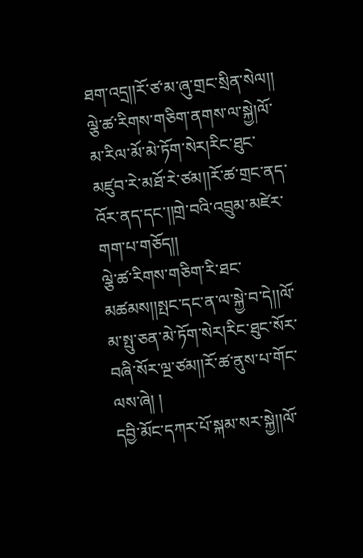ཐག་འདྲ།།རོ་ཙ་མ་ཞུ་གྲང་སྲིན་སེལ།།
ལྕེ་ཚ་རིགས་གཅིག་ནགས་ལ་སྐྱེ།ལོ་མ་རིལ་མོ་མེ་ཏོག་སེར།རིང་ཐུང་མཛུབ་རེ་མཐོ་རེ་ཙམ།།རོ་ཚ་གྲང་ནད་འོར་ནད་དང་།།གྲེ་བའི་འབྲུམ་མཛེར་གག་པ་གཅོད།།
ལྕེ་ཚ་རིགས་གཅིག་རི་ཐང་མཚམས།།སྤང་དང་ན་ལ་སྐྱེ་བ་དེ།།ལོ་མ་སྤུ་ཅན་མེ་ཏོག་སེར།རིང་ཐུང་སོར་བཞི་སོར་ལྔ་ཙམ།།རོ་ཚ་ནུས་པ་གོང་ལས་ཞེ། །
དབྱི་མོང་དཀར་པོ་སྐམ་སར་སྐྱེ།།ལོ་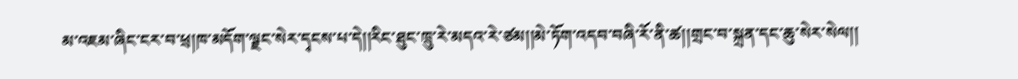མ་འཇམ་ཞིང་ངར་བ་ཕྲ།ཁ་མདོག་ལྗང་སེར་དྭངས་པ་དེ།།རིང་ཐུང་ཁྲུ་རེ་མདའ་རེ་ཙམ།།མེ་ཏོག་འདབ་བཞི་རོ་ནི་ཚ།།གྲང་བ་སྐྲན་དང་ཆུ་སེར་སེལ།།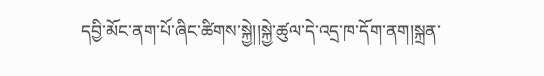དབྱི་མོང་ནག་པོ་ཞིང་ཚིགས་སྐྱེ།།སྐྱེ་ཚུལ་དེ་འདྲ་ཁ་དོག་ནག།སྐྲན་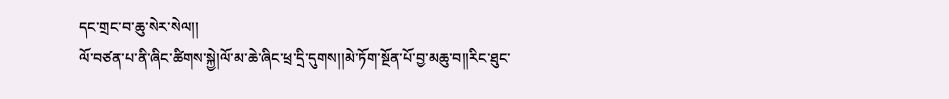དང་གྲང་བ་ཆུ་སེར་སེལ།།
ལོ་བཙན་པ་ནི་ཞིང་ཚིགས་སྐྱེ།ལོ་མ་ཆེ་ཞིང་ཕྲ་དྲི་དུགས།།མེ་ཏོག་སྔོན་པོ་བྱ་མཆུ་བ།།རིང་ཐུང་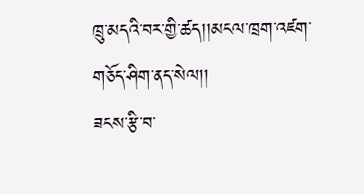ཁྲུ་མདའི་བར་གྱི་ཚད།།མངལ་ཁྲག་འཛག་གཅོད་ཤིག་ནད་སེལ།།
ཟངས་རྩི་བ་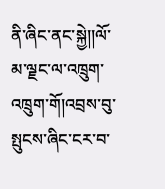ནི་ཞིང་ནང་སྐྱེ།།ལོ་མ་ལྗང་ལ་འཁྲུག་འཁྲུག་གོ།འབྲས་བུ་སྤུངས་ཞིང་ངར་བ་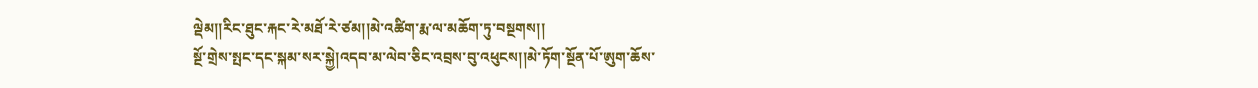ལྡེམ།།རིང་ཐུང་རྐང་རེ་མཐོ་རེ་ཙམ།།མེ་འཚིག་རྨ་ལ་མཆོག་ཏུ་བསྔགས།།
སྔོ་གྲེས་སྤང་དང་སྐམ་སར་སྐྱེ།འདབ་མ་ལེབ་ཅིང་འབྲས་བུ་འཕུངས།།མེ་ཏོག་སྔོན་པོ་ཨུག་ཆོས་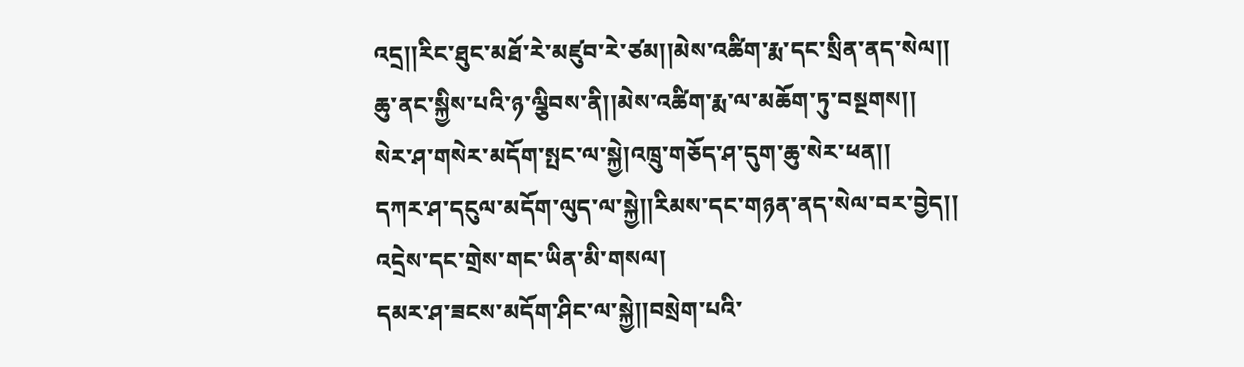འདྲ།།རིང་ཐུང་མཐོ་རེ་མཛུབ་རེ་ཙམ།།མེས་འཚིག་རྨ་དང་སྲིན་ནད་སེལ།།
ཆུ་ནང་སྐྱིས་པའི་ཉ་ལྕིབས་ནི།།མེས་འཚིག་རྨ་ལ་མཆོག་ཏུ་བསྔགས།།
སེར་ཤ་གསེར་མདོག་སྤང་ལ་སྐྱེ།འཁྲུ་གཅོད་ཤ་དུག་ཆུ་སེར་ཕན།།
དཀར་ཤ་དངུལ་མདོག་ལུད་ལ་སྐྱེ།།རིམས་དང་གཉན་ནད་སེལ་བར་བྱེད།།
འདྲེས་དང་གྲེས་གང་ཡིན་མི་གསལ།
དམར་ཤ་ཟངས་མདོག་ཤིང་ལ་སྐྱེ།།བསྲེག་པའི་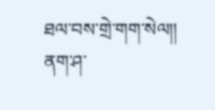ཐལ་བས་གྲེ་གག་སེལ།།
ནག་ཤ་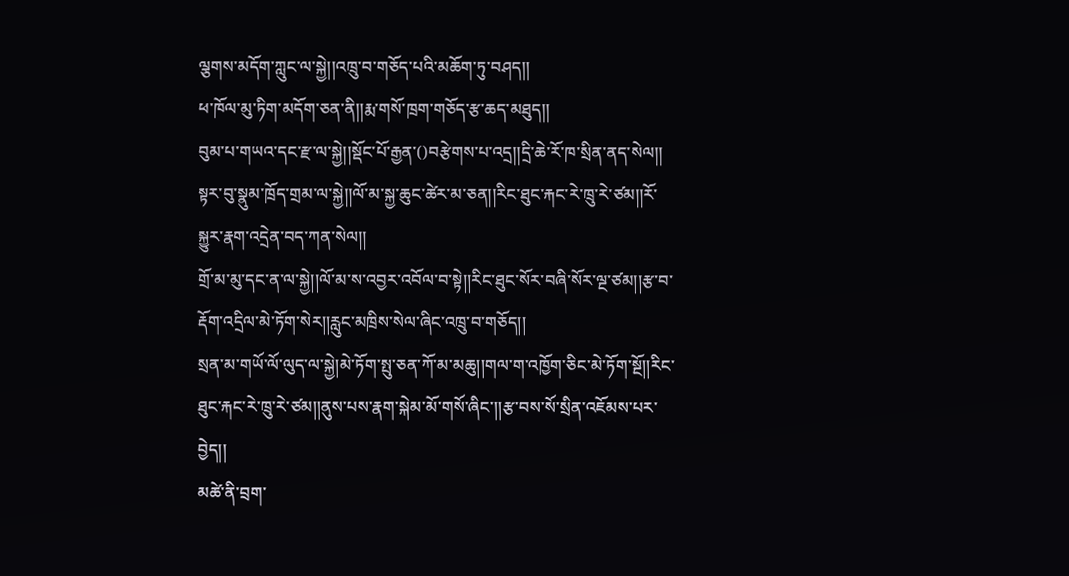ལྕགས་མདོག་ཀླུང་ལ་སྐྱེ།།འཁྲུ་བ་གཅོད་པའི་མཆོག་ཏུ་བཤད།།
ཕ་ཁོལ་མུ་ཏིག་མདོག་ཅན་ནི།།རྨ་གསོ་ཁྲག་གཅོད་རྩ་ཆད་མཐུད།།
བུམ་པ་གཡའ་དང་རྫ་ལ་སྐྱེ།།སྡོང་པོ་རྒྱན་()བརྩེགས་པ་འདྲ།།དྲི་ཆེ་རོ་ཁ་སྲིན་ནད་སེལ།།
སྟར་བུ་སྣུམ་ཁྲོད་གྲམ་ལ་སྐྱེ།།ལོ་མ་སྐྱ་ཆུང་ཚེར་མ་ཅན།།རིང་ཐུང་རྐང་རེ་ཁྲུ་རེ་ཙམ།།རོ་སྐྱུར་རྣག་འདྲེན་བད་ཀན་སེལ།།
གྲོ་མ་མུ་དང་ན་ལ་སྐྱེ།།ལོ་མ་ས་འབྱར་འབོལ་བ་སྟེ།།རིང་ཐུང་སོར་བཞི་སོར་ལྔ་ཙམ།།རྩ་བ་རྡོག་འདྲིལ་མེ་ཏོག་སེར།།རླུང་མཁྲིས་སེལ་ཞིང་འཁྲུ་བ་གཅོད།།
སྲན་མ་གཡོ་ལོ་ལུད་ལ་སྐྱེ།མེ་ཏོག་སྤུ་ཅན་ཀོ་མ་མཆུ།།གལ་ག་འཁྱོག་ཅིང་མེ་ཏོག་སྔོ།།རིང་ཐུང་རྐང་རེ་ཁྲུ་རེ་ཙམ།།ནུས་པས་རྣག་སྐེམ་མོ་གསོ་ཞིང་།།རྩ་བས་སོ་སྲིན་འཇོམས་པར་བྱེད།།
མཚེ་ནི་བྲག་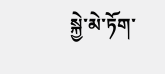སྐྱེ་མེ་ཏོག་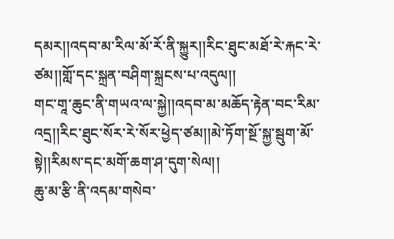དམར།།འདབ་མ་རིལ་མོ་རོ་ནི་སྐྱུར།།རིང་ཐུང་མཐོ་རེ་རྐང་རེ་ཙམ།།གློ་དང་སྐྲན་བཤིག་སྐྲངས་པ་འདུལ།།
གང་གཱ་ཆུང་ནི་གཡའ་ལ་སྐྱེ།།འདབ་མ་མཆོད་རྟེན་བང་རིམ་འདྲ།།རིང་ཐུང་སོར་རེ་སོར་ཕྱེད་ཙམ།།མེ་ཏོག་སྔོ་སྐྱ་སྦུག་མོ་སྟེ།།རིམས་དང་མགོ་ཆག་ཤ་དུག་སེལ།།
ཆུ་མ་རྩི་ནི་འདམ་གསེབ་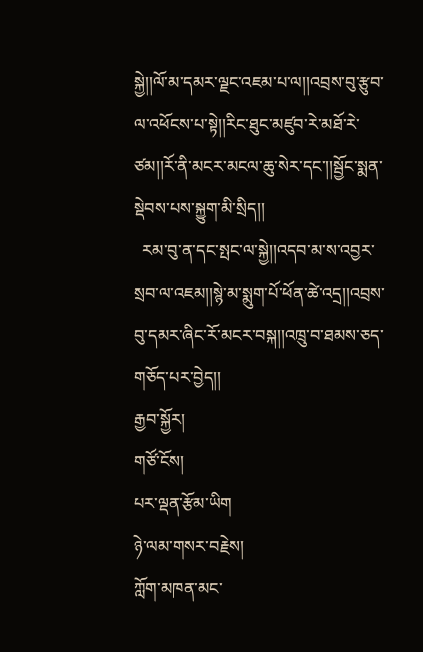སྐྱེ།།ལོ་མ་དམར་ལྗང་འཇམ་པ་ལ།།འབྲས་བུ་རྩུབ་ལ་འཕོངས་པ་སྟེ།།རིང་ཐུང་མཛུབ་རེ་མཐོ་རེ་ཙམ།།རོ་ནི་མངར་མངལ་ཆུ་སེར་དང་།།སྦྱོང་སྨན་སྡེབས་པས་སྐྱུག་མི་སྲིད།།
  རམ་བུ་ན་དང་སྤང་ལ་སྐྱེ།།འདབ་མ་ས་འབྱར་སྲབ་ལ་འཇམ།།སྙེ་མ་སྨུག་པོ་ཕོན་ཚེ་འདྲ།།འབྲས་བུ་དམར་ཞིང་རོ་མངར་བསྐ།།འཁྲུ་བ་ཐམས་ཅད་གཅོད་པར་བྱེད།།
རྒྱབ་སྐྱོར།
གཙོ་ངོས།
པར་ལྡན་རྩོམ་ཡིག
ཉེ་ལམ་གསར་བརྗེས།
ཀློག་མཁན་མང་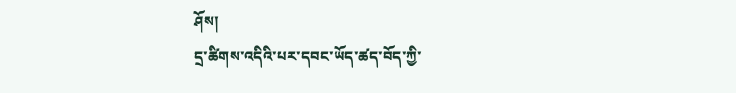ཤོས།
དྲ་ཚིགས་འདིའི་པར་དབང་ཡོད་ཚད་བོད་ཀྱི་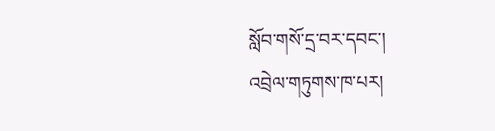སློབ་གསོ་དྲ་བར་དབང་།
འབྲེལ་གཏུགས་ཁ་པར།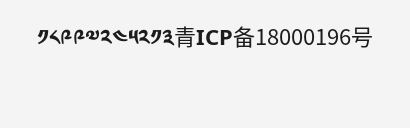༡༨༩༩༧༢༤༥༢༡༣青ICP备18000196号